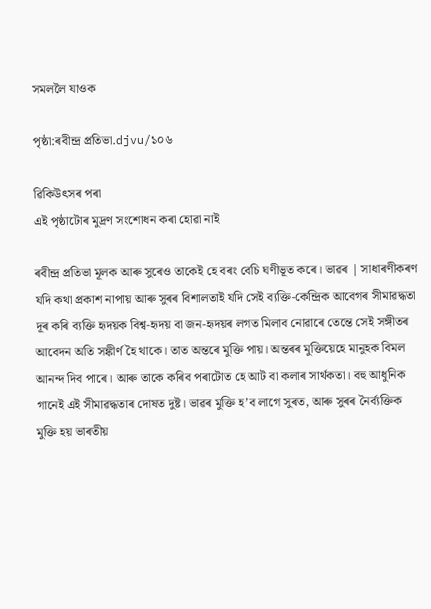সমললৈ যাওক

পৃষ্ঠা:ৰবীন্দ্ৰ প্ৰতিভা.djvu/১০৬

ৱিকিউৎসৰ পৰা
এই পৃষ্ঠাটোৰ মুদ্ৰণ সংশোধন কৰা হোৱা নাই

ৰবীন্দ্ৰ প্ৰতিভা মূলক আৰু সুৰেও তাকেই হে বৰং বেচি ঘণীভূত কৰে। ভাৱৰ | সাধাৰণীকৰণ যদি কথা প্ৰকাশ নাপায় আৰু সুৰৰ বিশালতাই যদি সেই ব্যক্তি-কেন্দ্ৰিক আবেগৰ সীমাৱদ্ধতা দূৰ কৰি ব্যক্তি হৃদয়ক বিশ্ব-হৃদয় বা জন-হৃদয়ৰ লগত মিলাব নোৱাৰে তেন্তে সেই সঙ্গীতৰ আবেদন অতি সঙ্কীৰ্ণ হৈ থাকে। তাত অন্তৰে মুক্তি পায়। অন্তৰৰ মুক্তিয়েহে মানুহক বিমল আনন্দ দিব পাৰে। আৰু তাকে কৰিব পৰাটোত হে আট বা কলাৰ সাৰ্থকতা। বহু আধুনিক গানেই এই সীমাৱদ্ধতাৰ দোষত দুষ্ট। ভাৱৰ মুক্তি হ’ব লাগে সুৰত, আৰু সুৰৰ নৈৰ্ব্যক্তিক মুক্তি হয় ভাৰতীয়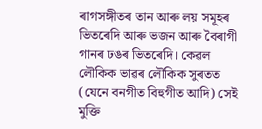ৰাগসঙ্গীতৰ তান আৰু লয় সমূহৰ ভিতৰেদি আৰু ভজন আৰু বৈৰাগী গানৰ ঢঙৰ ভিতৰেদি। কেৱল লৌকিক ভাৱৰ লৌকিক সুৰতত (যেনে বনগীত বিহুগীত আদি) সেই মুক্তি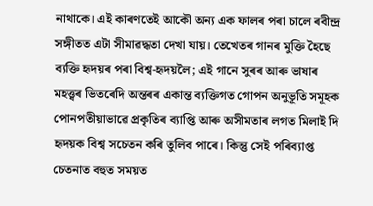নাথাকে। এই কাৰণতেই আকৌ অন্য এক ফালৰ পৰা চালে ৰবীন্দ্ৰ সঙ্গীতত এটা সীমাৱদ্ধতা দেখা যায়। তেখেতৰ গানৰ মুক্তি হৈছে ব্যক্তি হৃদয়ৰ পৰা বিশ্ব-হৃদয়লৈ; এই গানে সুৰৰ আৰু ভাষাৰ মহত্ত্বৰ ভিতৰেদি অন্তৰৰ একান্ত ব্যক্তিগত গোপন অনুভূতি সমূহক পোনপতীয়াভাৱে প্ৰকৃতিৰ ব্যাপ্তি আৰু অসীমতাৰ লগত মিলাই দি হৃদয়ক বিশ্ব সচেতন কৰি তুলিব পাৰে। কিন্তু সেই পৰিব্যাপ্ত চেতনাত বহুত সময়ত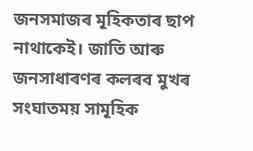জনসমাজৰ মূহিকতাৰ ছাপ নাথাকেই। জাতি আৰু জনসাধাৰণৰ কলৰব মুখৰ সংঘাতময় সামূহিক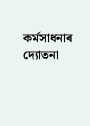কৰ্মসাধনাৰ দ্যোতনা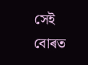সেই বোৰত